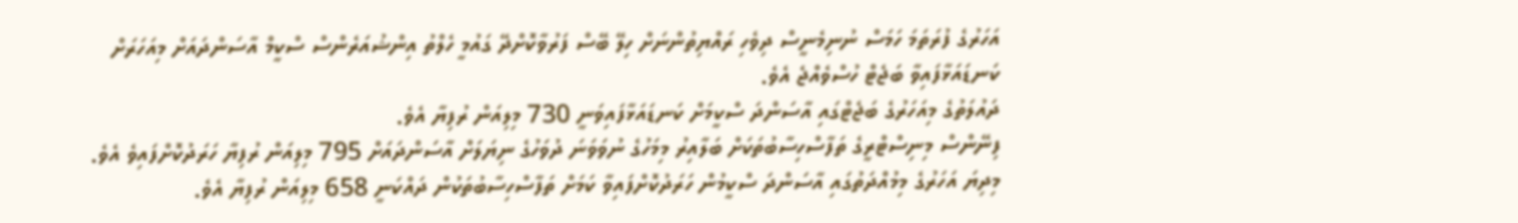އަހަރުގެ ފުރަތަމަ ހަމަސް ނުނިމެނީސް ދިވެހި ރައްޔިތުންނަށް ހިލޭ ބޭސް ފަރުވާކޮށްދޭ ގައުމީ ހެލްތު އިންޝުއަރެންސް ސްކީމް އާސަންދައަށް މިއަހަރަށް ކަނޑައަޅާފައިވާ ބަޖެޓް ހުސްވެއްޖެ އެވެ.
ދައުލަތުގެ މިއަހަރުގެ ބަޖެޓްގައި އާސަންދަ ސްކީމަށް ކަނޑައަޅާފައިވަނީ 730 މިލިއަން ރުފިޔާ އެވެ.
ފިނޭންސް މިނިސްޓްރީގެ ތަފާސްހިސާބުތަކަށް ބަލާއިރު މިމަހުގެ ނުވަވަނަ ދުވަހުގެ ނިޔަލަށް އާސަންދައަށް 795 މިލިއަން ރުފިޔާ ހަރަދުކޮށްފައިވެ އެވެ. މިދިޔަ އަހަރުގެ މިމުއްދަތުގައި އާސަންދަ ސްކީމުން ހަރަދުކޮށްފައިވާ ކަމަށް ތަފާސްހިސާބުތަކުން ދައްކަނީ 658 މިލިއަން ރުފިޔާ އެވެ.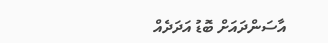އާސަންދައަށް ބޮޑު އަދަދެއް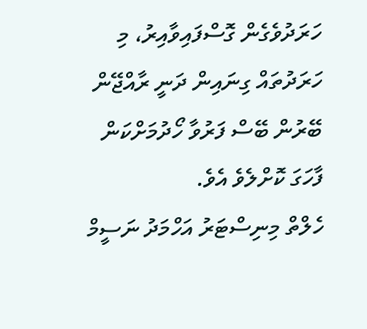ހަރަދުވެގެން ގޮސްފައިވާއިރު، މި ހަރަދުތައް ގިނައިން ދަނީ ރާއްޖޭން ބޭރުން ބޭސް ފަރުވާ ހޯދުމަށްކަން ފާހަގަ ކޮށްލެވެ އެވެ.
ހެލްތް މިނިސްޓަރު އަހްމަދު ނަސީމް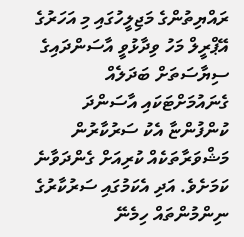ރައްޔިތުންގެ މަޖިލީހުގައި މި އަހަރުގެ އޭޕްރީލް މަހު ވިދާޅުވީ އާސަންދައިގެ ސިޔާސަތަށް ބަދަލެއް ގެނައުމަށްޓަކައި އާސަންދަ ކުންފުންޏާ އެކު ސަރުކާރުން މަޝްވަރާތަކެއް ކުރިއަށް ގެންދަވާނެ ކަމަށެވެ. އަދި އެކަމުގައި ސަރުކާރުގެ ނިންމުންތައް ހިމެނޭ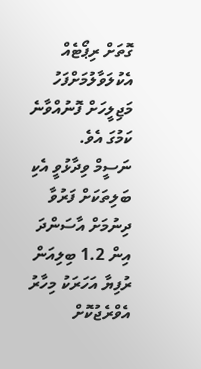ގޮތަށް ރިޕޯޓެއް އެކުލަވާލުމަށްފަހު މަޖިލީހަށް ފޮނުއްވާނެ ކަމުގަ އެވެ.
ނަސީމް ވިދާޅުވީ އެކި ބަލިތަކަށް ފަރުވާ ދިނުމަށް އާސަންދަ އިން 1.2 ބިލިއަން ރުފިޔާ އަހަރަކު މިހާރު އެވްރެޖުކޮށް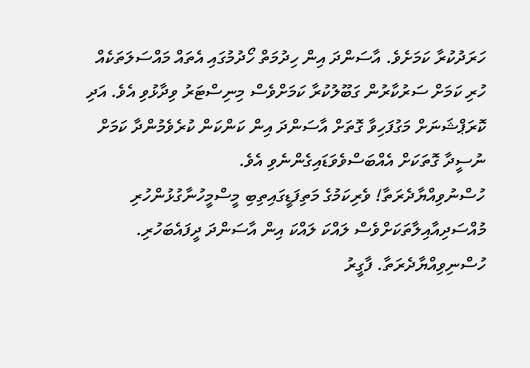ހަރަދުކުރާ ކަމަށެވެ. އާސަންދަ އިން ހިދުމަތް ހޯދުމުގައި އެތައް މައްސަލަތަކެއް ހުރި ކަމަށް ސަރުކާރުން ގަބޫލުކުރާ ކަމަށްވެސް މިނިސްޓަރު ވިދާޅުވި އެވެ. އަދި ކޮރަޕްޝަނަށް މަގުފަހިވާ ގޮތަށް އާސަންދަ އިން ކަންކަން ކުރެވެމުންދާ ކަމަށް ނުސީދާ ގޮތަކަށް އެއްބަސްވެވަޑައިގެންނެވި އެވެ.
ހުސްނުވިއްޔާދެރަތާ! ވެރިކަމުގެ މަތިފަޑީގައިތިބި މީސްމީހުނާގުޅުންހުރި މުއްސަދިއާއިލާތަކަށްވެސް ލައްކަ ލައްކަ އިން އާސަންދަ ދީފައެބަހުރި. ހުސްނިވިއްޔާދެރަތާ. ފާގީރު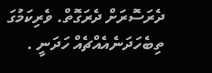ދެރަސޮރަށް ދެރަގޮތް. ވެރިކަމުގަ ތިބެހަދަނެއެއްޗެއް ހަދަނީ .